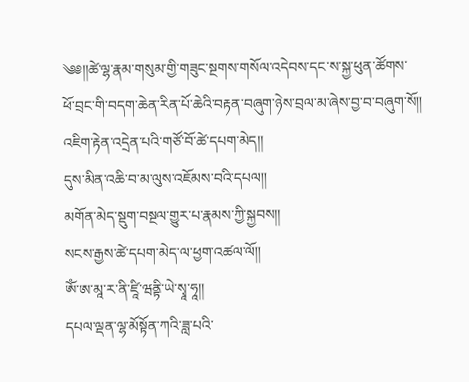༄༅།།ཚེ་ལྷ་རྣམ་གསུམ་གྱི་གཟུང་སྔགས་གསོལ་འདེབས་དང་ས་སྐྱ་ཕུན་ཚོགས་
ཕོ་བྲང་གི་བདག་ཆེན་རིན་པོ་ཆེའི་བརྟན་བཞུག་ཉེས་བྲལ་མ་ཞེས་བྱ་བ་བཞུག་སོ།།
འཇིག་རྟེན་འདྲེན་པའི་གཙོ་བོ་ཚེ་དཔག་མེད།།
དུས་མིན་འཆི་བ་མ་ལུས་འཇོམས་བའི་དཔལ།།
མགོན་མེད་སྡུག་བསྔལ་གྱུར་པ་རྣམས་ཀྱི་སྐྱབས།།
སངས་རྒྱས་ཚེ་དཔག་མེད་ལ་ཕྱག་འཚལ་ལོ།།
ཨོཾ་ཨ་མཱ་ར་ནི་ཛཱི་ཝནྟི་ཡེ་སྭཱ་ཧཱ།།
དཔལ་ལྡན་ལྷ་མོསྟོན་ཀའི་ཟླ་པའི་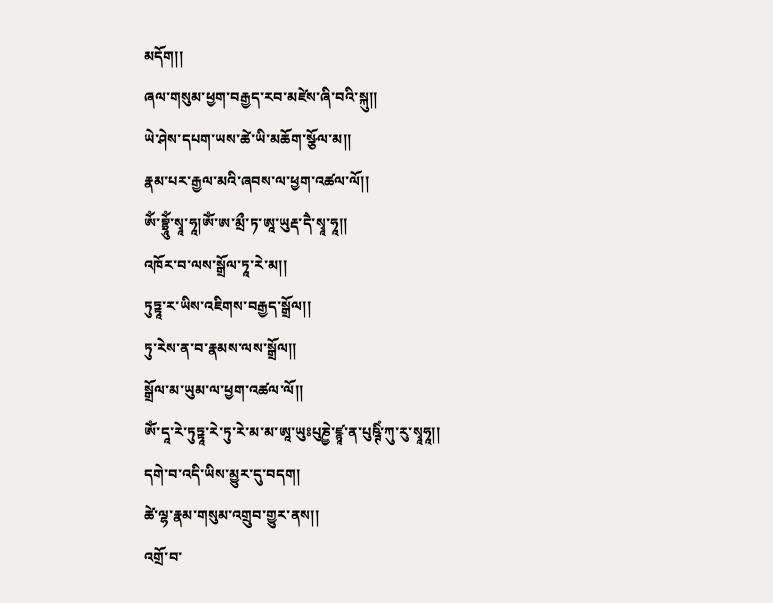མདོག།།
ཞལ་གསུམ་ཕྱག་བརྒྱད་རབ་མཛེས་ཞི་བའི་སྐུ།།
ཡེ་ཤེས་དཔག་ཡས་ཚེ་ཡི་མཆོག་སྩོལ་མ།།
རྣམ་པར་རྒྱལ་མའི་ཞབས་ལ་ཕྱག་འཚལ་ལོ།།
ཨོཾ་བྷྲཱོུཾ་སྭཱ་ཧཱ།ཨོཾ་ཨ་མྲྀ་ཏ་ཨཱ་ཡུརྡ་དཻ་སྭཱ་ཧཱ།།
འཁོར་བ་ལས་སྒྲོལ་ཏཱ་རེ་མ།།
ཏུཏྟཱ་ར་ཡིས་འཇིགས་བརྒྱད་སྒྲོལ།།
ཏུ་རེས་ན་བ་རྣམས་ལས་སྒྲོལ།།
སྒྲོལ་མ་ཡུམ་ལ་ཕྱག་འཚལ་ལོ།།
ཨོཾ་དཱ་རེ་ཏུཏྟཱ་རེ་ཏུ་རེ་མ་མ་ཨཱ་ཡུཿཔུཎྱེ་ཛྙཱ་ན་པུཥྚིཾ་ཀུ་རུ་སྭཱཧཱ།།
དགེ་བ་འདི་ཡིས་མྱུར་དུ་བདག།
ཚེ་ལྷ་རྣམ་གསུམ་འགྲུབ་གྱུར་ནས།།
འགྲོ་བ་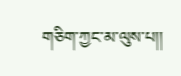གཅིག་ཀྱང་མ་ལུས་པ།།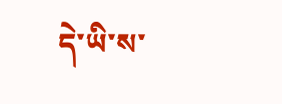དེ་ཡི་ས་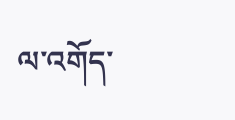ལ་འགོད་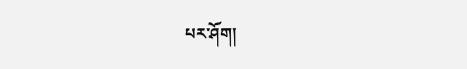པར་ཤོག།